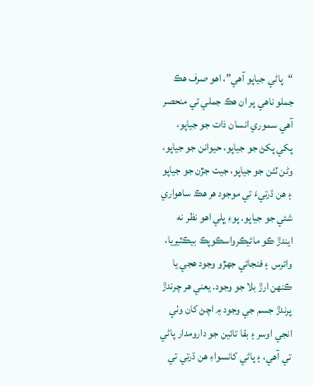“پاڻي جياپو آھي”، اهو صرف ھڪ جملو ناھي پر ان ھڪ جملي تي منحصر آھي سموري انسان ذات جو جياپو، پکي پکڻ جو جياپو، حيوانن جو جياپو، وڻن ٽڻن جو جياپو، جيت جڙن جو جياپو ۽ ھن ڌرتيءَ تي موجود ھر ھڪ ساھواري شئي جو جياپو. پوءِ ڀلي اھو نظر نه ايندڙ ڪو مائيڪرواسڪوپڪ بيڪٽيريا، وائرس ۽ فنجائي جھڙو وجود ھجي يا ڪنھن ارڙ بلا جو وجود. يعني ھر چرندڙ پرندڙ جسم جي وجود ۾ اچڻ کان وٺي انجي اوسر ۽ بقا تائين جو دارومدار پاڻي تي آھي، ۽ پاڻي کانسواءِ ھن ڌرتي تي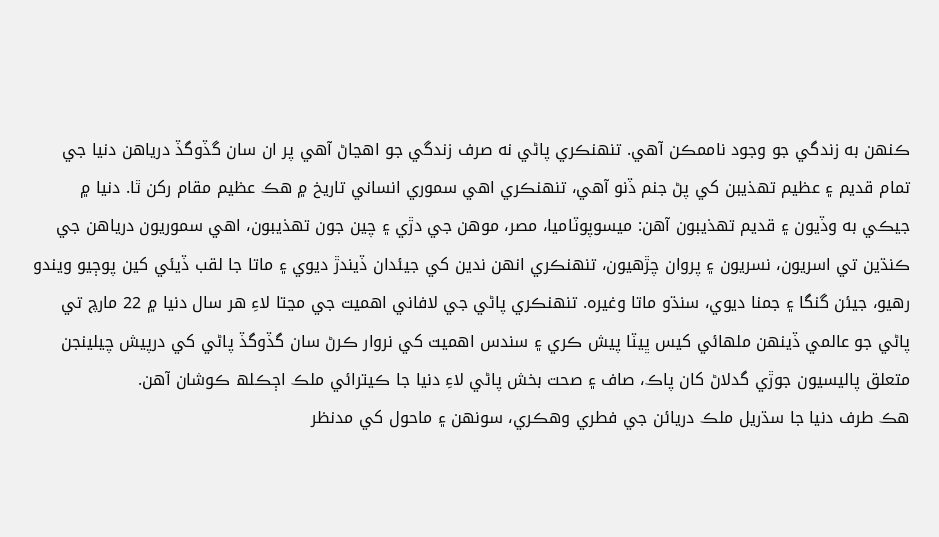ڪنھن به زندگي جو وجود ناممڪن آھي. تنھنڪري پاڻي نه صرف زندگي جو اھڃاڻ آھي پر ان سان گڏوگڏ درياھن دنيا جي تمام قديم ۽ عظيم تهذيبن کي پڻ جنم ڏنو آھي، تنھنڪري اھي سموري انساني تاريخ ۾ ھڪ عظيم مقام رکن ٿا. دنيا ۾ جيڪي به وڏيون ۽ قديم تهذيبون آھن: ميسوپوٽاميا، مصر، موھن جي دڙي ۽ چين جون تهذيبون، اھي سموريون درياھن جي ڪنڌين تي اسريون، نسريون ۽ پروان چڙهيون، تنھنڪري انھن ندين کي جيئدان ڏيندڙ ديوي ۽ ماتا جا لقب ڏيئي کين پوڄيو ويندو رھيو، جيئن گنگا ۽ جمنا ديوي، سنڌو ماتا وغيره. تنھنڪري پاڻي جي لافاني اھميت جي مڃتا لاءِ ھر سال دنيا ۾ 22 مارچ تي پاڻي جو عالمي ڏينھن ملھائي کيس ڀيٽا پيش ڪري ۽ سندس اھميت کي نروار ڪرڻ سان گڏوگڏ پاڻي کي درپيش چيلينجن متعلق پاليسيون جوڙي گدلاڻ کان پاڪ، صاف ۽ صحت بخش پاڻي لاءِ دنيا جا ڪيترائي ملڪ اڄڪلھ ڪوشان آھن.
ھڪ طرف دنيا جا سڌريل ملڪ دريائن جي فطري وھڪري، سونھن ۽ ماحول کي مدنظر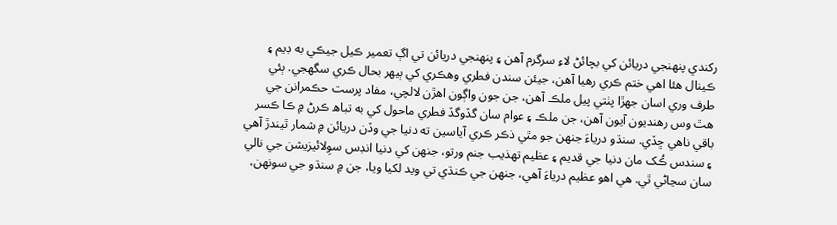رکندي پنھنجي دريائن کي بچائڻ لاءِ سرگرم آھن ۽ پنھنجي دريائن تي اڳ تعمير ڪيل جيڪي به ڊيم ۽ ڪينال ھئا اھي ختم ڪري رھيا آھن، جيئن سندن فطري وھڪري کي ٻيھر بحال ڪري سگھجي. ٻئي طرف وري اسان جھڙا پٺتي پيل ملڪ آھن، جن جون واڳون اھڙن لالچي، مفاد پرست حڪمرانن جي ھٿ وس رھنديون آيون آھن، جن ملڪ ۽ عوام سان گڏوگڏ فطري ماحول کي به تباھ ڪرڻ ۾ ڪا ڪسر باقي ناھي ڇڏي. سنڌو درياءَ جنھن جو مٿي ذڪر ڪري آياسين ته دنيا جي وڏن دريائن ۾ شمار ٿيندڙ آھي ۽ سندس ڪُک مان دنيا جي قديم ۽ عظيم تھذيب جنم ورتو، جنھن کي دنيا انڊس سوِلائيزيشن جي نالي سان سڃاڻي ٿي. ھي اھو عظيم درياءَ آھي، جنھن جي ڪنڌي تي ويد لکيا ويا، جن ۾ سنڌو جي سونھن،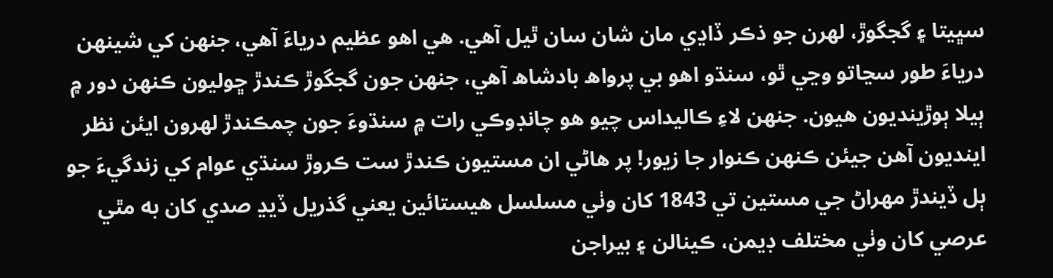سڀيتا ۽ گجگوڙ، لھرن جو ذڪر ڏاڍي مان شان سان ٿيل آھي. ھي اھو عظيم درياءَ آھي، جنھن کي شينھن درياءَ طور سڃاتو وڃي ٿو، سنڌو اھو بي پرواھ بادشاھ آھي، جنھن جون گجگوڙ ڪندڙ ڇوليون ڪنھن دور ۾ ٻيلا ٻوڙينديون ھيون. جنھن لاءِ ڪاليداس چيو ھو چانڊوڪي رات ۾ سنڌوءَ جون چمڪندڙ لهرون ايئن نظر اينديون آھن جيئن ڪنھن ڪنوار جا زيور! پر ھاڻي ان مستيون ڪندڙ ست ڪروڙ سنڌي عوام کي زندگيءَ جو ٻل ڏيندڙ مھراڻ جي مستين تي 1843 کان وٺي مسلسل ھيستائين يعني گذريل ڏيڍ صدي کان به مٿي عرصي کان وٺي مختلف ڊيمن، ڪينالن ۽ بيراجن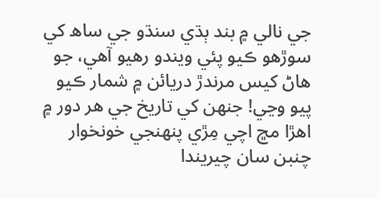جي نالي ۾ بند ٻڌي سنڌو جي ساھ کي سوڙھو ڪيو پئي ويندو رھيو آھي، جو ھاڻ کيس مرندڙ دريائن ۾ شمار ڪيو پيو وڃي! جنھن کي تاريخ جي ھر دور ۾ اھڙا مڇ اچي مِڙي پنھنجي خونخوار چنبن سان چيريندا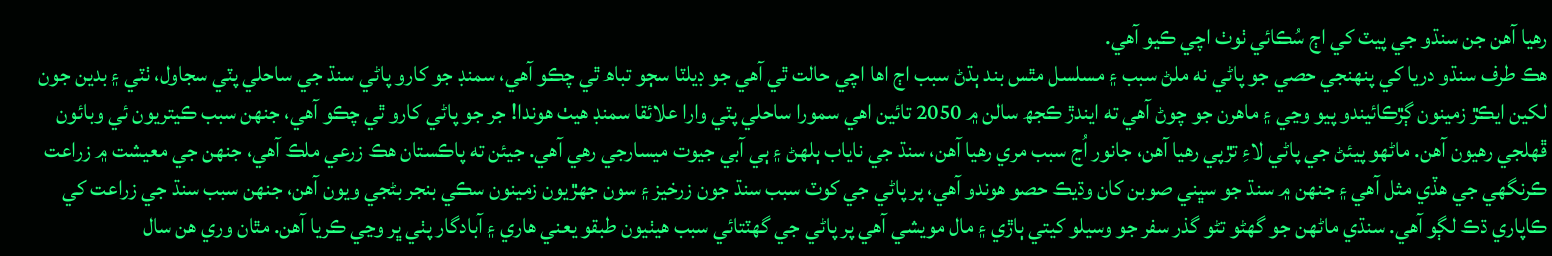رھيا آھن جن سنڌو جي پيٽ کي اڄ سُڪائي ٺوٺ اچي ڪيو آھي.
ھڪ طرف سنڌو دريا کي پنھنجي حصي جو پاڻي نه ملڻ سبب ۽ مسلسل مٿس بند ٻڌڻ سبب اڄ اھا اچي حالت ٿي آھي جو ڊيلٽا سڄو تباھ ٿي چڪو آھي، سمنڊ جو کارو پاڻي سنڌ جي ساحلي پٽي سجاول، ٺٽي ۽ بدين جون لکين ايڪڙ زمينون ڳڙڪائيندو پيو وڃي ۽ ماھرن جو چوڻ آھي ته ايندڙ ڪجھ سالن ۾ 2050 تائين اھي سمورا ساحلي پٽي وارا علائقا سمنڊ ھيٺ ھوندا! جر جو پاڻي کارو ٿي چڪو آھي، جنھن سبب ڪيتريون ئي وبائون ڦھلجي رھيون آھن. ماڻھو پيئڻ جي پاڻي لاءِ تڙپي رھيا آھن، جانور اُڃ سبب مري رھيا آھن، سنڌ جي ناياب ٻلھڻ ۽ ٻي آبي جيوت ميسارجي رھي آھي. جيئن ته پاڪستان ھڪ زرعي ملڪ آھي، جنھن جي معيشت ۾ زراعت ڪرنگهي جي ھڏي مثل آھي ۽ جنھن ۾ سنڌ جو سڀني صوبن کان وڌيڪ حصو ھوندو آھي، پر پاڻي جي کوٽ سبب سنڌ جون زرخيز ۽ سون جھڙيون زمينون سڪي بنجر بڻجي ويون آھن، جنھن سبب سنڌ جي زراعت کي ڪاپاري ڌڪ لڳو آھي. سنڌي ماڻھن جو گھڻو تڻو گذر سفر جو وسيلو کيتي ٻاڙي ۽ مال مويشي آھي پر پاڻي جي گھٽتائي سبب ھيٺيون طبقو يعني ھاري ۽ آبادگار پٺي ڀر وڃي ڪريا آھن. مٿان وري ھن سال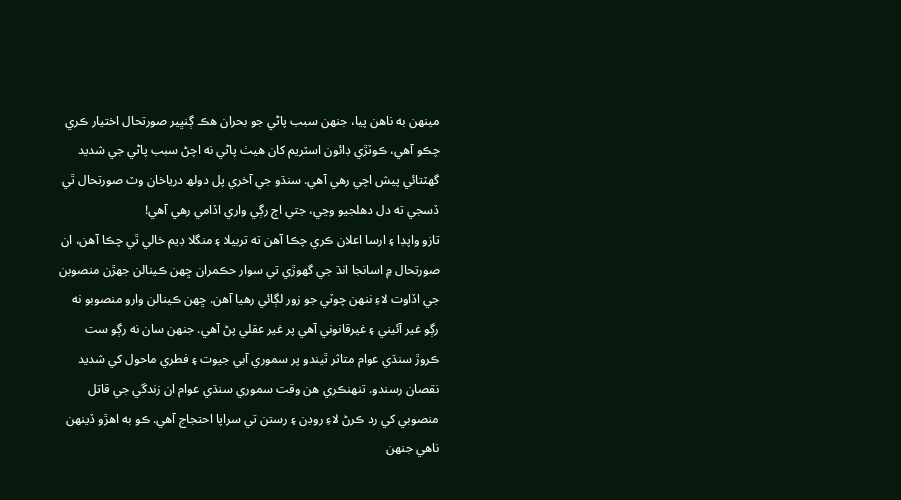مينھن به ناھن پيا، جنھن سبب پاڻي جو بحران ھڪ ڳنڀير صورتحال اختيار ڪري چڪو آھي، ڪوٽڙي ڊائون اسٽريم کان ھيٺ پاڻي نه اچڻ سبب پاڻي جي شديد گھٽتائي پيش اچي رھي آھي. سنڌو جي آخري پل دولھ درياخان وٽ صورتحال ٿي ڏسجي ته دل دھلجيو وڃي، جتي اڄ رڳي واري اڏامي رھي آھي!
تازو واپڊا ۽ ارسا اعلان ڪري چڪا آھن ته تربيلا ۽ منگلا ڊيم خالي ٿي چڪا آھن، ان صورتحال ۾ اسانجا انڌ جي گھوڙي تي سوار حڪمران ڇھن ڪينالن جھڙن منصوبن جي اڏاوت لاءِ ننھن چوٽي جو زور لڳائي رھيا آھن. ڇھن ڪينالن وارو منصوبو نه رڳو غير آئيني ۽ غيرقانوني آھي پر غير عقلي پڻ آھي. جنھن سان نه رڳو ست ڪروڙ سنڌي عوام متاثر ٿيندو پر سموري آبي جيوت ۽ فطري ماحول کي شديد نقصان رسندو. تنھنڪري ھن وقت سموري سنڌي عوام ان زندگي جي قاتل منصوبي کي رد ڪرڻ لاءِ روڊن ۽ رستن تي سراپا احتجاج آھي. ڪو به اھڙو ڏينھن ناھي جنھن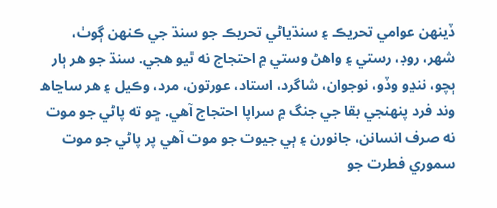ڏينھن عوامي تحريڪ ۽ سنڌياڻي تحريڪ جو سنڌ جي ڪنھن ڳوٺ، شھر، روڊ، رستي ۽ واھڻ وستي ۾ احتجاج نه ٿيو ھجي. سنڌ جو ھر ٻار ٻچو، ننڍو وڏو، نوجوان، شاگرد، استاد، عورتون، مرد، وڪيل ۽ ھر ساڃاھ وند فرد پنھنجي بقا جي جنگ ۾ سراپا احتجاج آھي. ڇو ته پاڻي جو موت نه صرف انسانن، جانورن ۽ ٻي جيوت جو موت آھي پر پاڻي جو موت سموري فطرت جو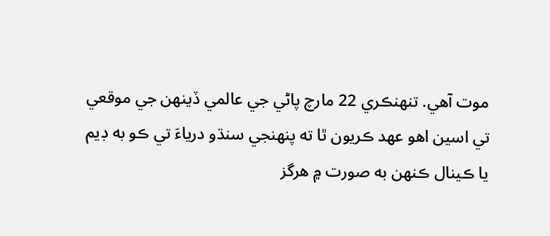موت آھي. تنھنڪري 22 مارچ پاڻي جي عالمي ڏينھن جي موقعي تي اسين اھو عھد ڪريون ٿا ته پنھنجي سنڌو درياءَ تي ڪو به ڊيم يا ڪينال ڪنھن به صورت ۾ ھرگز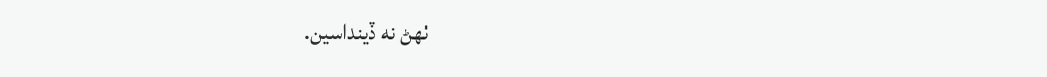ٺھڻ نه ڏينداسين.